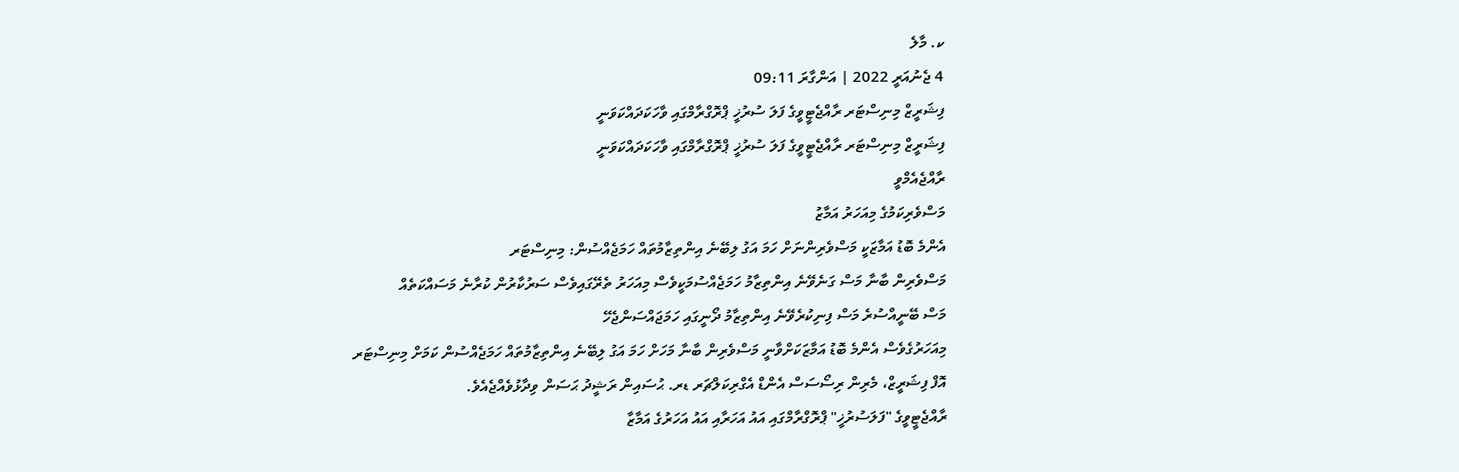ކ. މާލެ
4 ޖެނުއަރީ 2022 | އަންގާރަ 09:11
ފިޝަރީޒް މިނިސްޓަރ ރާއްޖެޓީވީގެ ފަލަ ސުރުޚީ ޕްރޮގްރާމްގައި ވާހަކަދައްކަވަނީ
ފިޝަރީޒް މިނިސްޓަރ ރާއްޖެޓީވީގެ ފަލަ ސުރުޚީ ޕްރޮގްރާމްގައި ވާހަކަދައްކަވަނީ
ރާއްޖެއެމްވީ
މަސްވެރިކަމުގެ މިއަހަރު އަމާޒު
އެންމެ ބޮޑު އަމާޒަކީ މަސްވެރިންނަށް ހަމަ އަގު ލިބޭނެ އިންތިޒާމުތައް ހަމަޖެއްސުން: މިނިސްޓަރ
މަސްވެރިން ބާނާ މަސް ގަނެވޭނެ އިންތިޒާމު ހަމަޖެއްސުމަކީވެސް މިއަހަރު ތެރޭގައިވެސް ސަރުކާރުން ކުރާނެ މަސައްކަތެއް
މަސް ބޭނީއްސުރެ މަސް ފިނިކުރެވޭނެ އިންތިޒާމު ދޯނީގައި ހަމަޖައްސަންޖެހޭ
މިއަހަރުގެވެސް އެންމެ ބޮޑު އަމާޒަކަށްވާނީ މަސްވެރިން ބާނާ މަހަށް ހަމަ އަގު ލިބޭނެ އިންތިޒާމުތައް ހަމަޖެއްސުން ކަމަށް މިނިސްޓަރ އޮފް ފިޝަރީޒް، މެރިން ރިސޯސަސް އެންޑް އެގްރިކަލްޗަރ ޑރ. ޙުސައިން ރަޝީދު ޙަސަން ވިދާޅުވެއްޖެއެވެ.
ރާއްޖެޓީވީގެ "ފަލަސުރުޚީ" ޕްރޮގްރާމްގައި އައު އަހަރާއި އައު އަހަރުގެ އަމާޒާ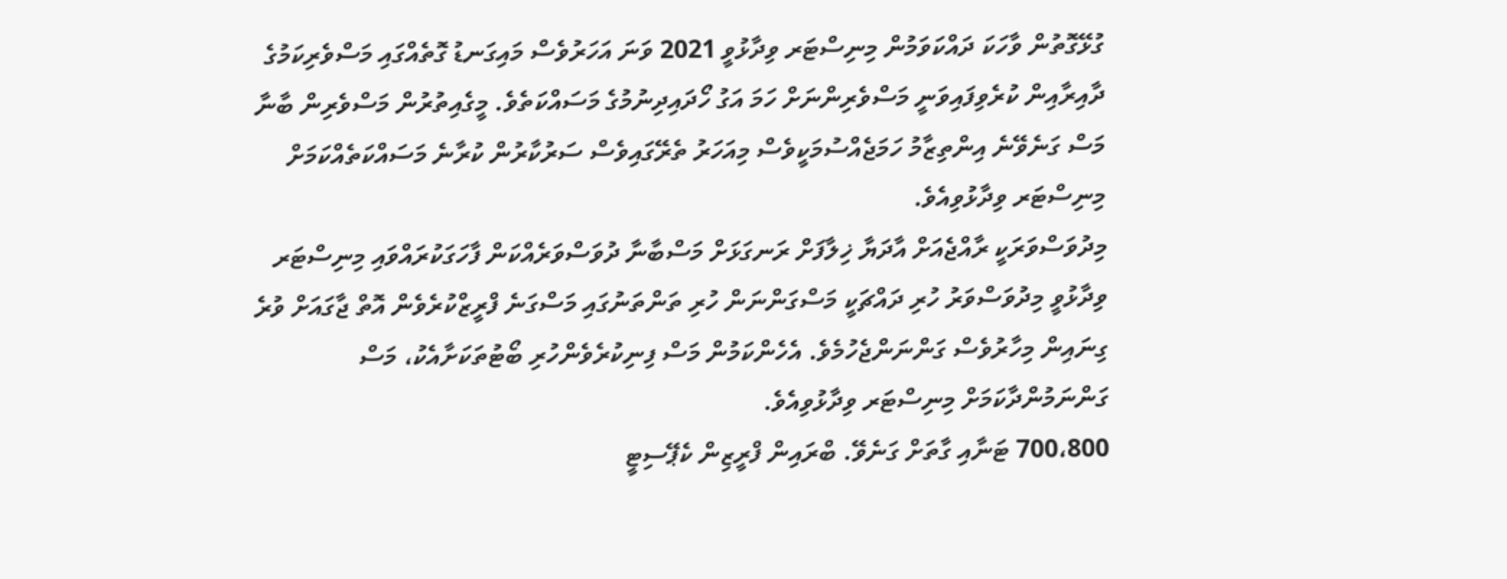ގުޅޭގޮތުން ވާހަކަ ދައްކަވަމުން މިނިސްޓަރ ވިދާޅުވީ 2021 ވަނަ އަހަރުވެސް މައިގަނޑު ގޮތެއްގައި މަސްވެރިކަމުގެ ދާއިރާއިން ކުރެވިފައިވަނީ މަސްވެރިންނަށް ހަމަ އަގު ހޯދައިދިނުމުގެ މަސައްކަތެވެ. މީގެއިތުރުން މަސްވެރިން ބާނާ މަސް ގަނެވޭނެ އިންތިޒާމު ހަމަޖެއްސުމަކީވެސް މިއަހަރު ތެރޭގައިވެސް ސަރުކާރުން ކުރާނެ މަސައްކަތެއްކަމަށް މިނިސްޓަރ ވިދާޅުވިއެވެ.
މިދުވަސްވަރަކީ ރާއްޖެއަށް އާދަޔާ ޚިލާފަށް ރަނގަޅަށް މަސްބާނާ ދުވަސްވަރެއްކަން ފާހަގަކުރައްވައި މިނިސްޓަރ ވިދާޅުވީ މިދުވަސްވަރު ހުރި ދައްޗަކީ މަސްގަންނަން ހުރި ތަންތަނުގައި މަސްގަނެ ފްރީޒްކުރެވެން އޮތް ޖާގައަށް ވުރެ ގިނައިން މިހާރުވެސް ގަންނަންޖެހުމެވެ. އެހެންކަމުން މަސް ފިނިކުރެވެންހުރި ބޯޓުތަކަށާއެކު، މަސް ގަންނަމުންދާކަމަށް މިނިސްޓަރ ވިދާޅުވިއެވެ.
700،800 ޓަނާއި ގާތަށް ގަނެވޭ. ބްރައިން ފްރީޒިން ކެޕޭސިޓީ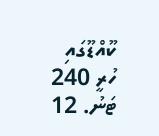ކޫއްޑޫގައި ހުރީ 240 ޓަނު. 12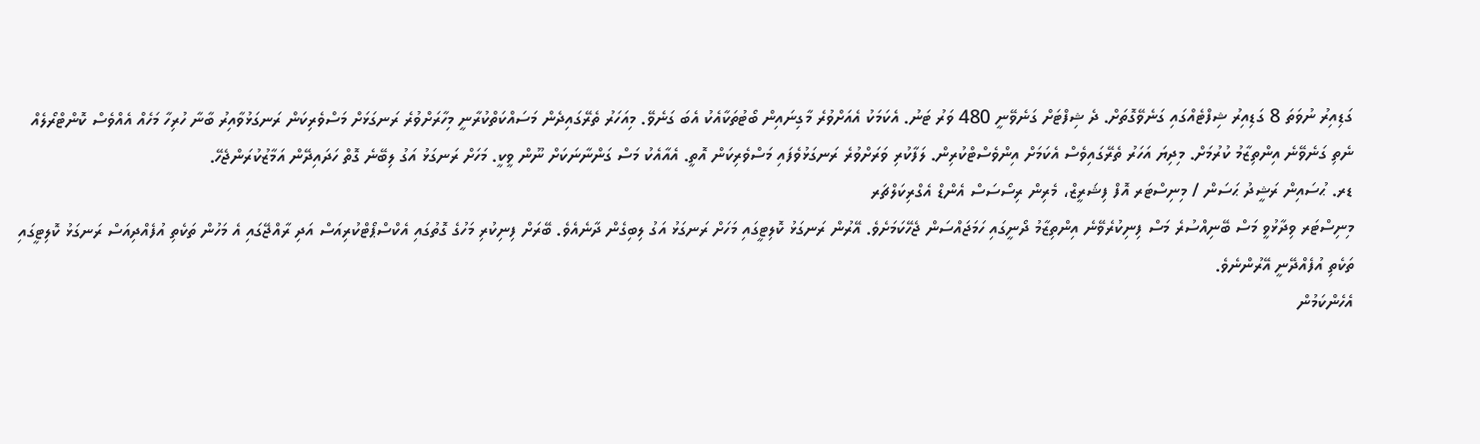ގަޑިއިރު ނުވަތަ 8 ގަޑިއިރު ޝިފްޓެއްގައި ގަނެވޭގޮތަށް. ދެ ޝިފްޓަށް ގަނެވޭނީ 480 ވަރު ޓަނު. އެކަމަކު އެއަށްވުރެ މާގިނައިން ބޯޓުތަކާއެކު އެބަ ގަނެވޭ. މިއަހަރު ތެރޭގައިދެން މަސައްކަތްކުރާނީ މިހާރަށްވުރެ ރަނގަޅަށް މަސްވެރިކަން ރަނގަޅުވާއިރު ބާނާ ހުރިހާ މަހެއް އެއްވެސް ކޮންޓްރޯލެއް ނެތި ގަނެވޭނެ އިންތިޒާމު ކުރުމަށް. މިދިޔަ އަހަރު ތެރޭގައިވެސް އެކަމަށް އިންވެސްޓްކުރިން. ލަފާކުރި ވަރަށްވުރެ ރަނގަޅުވެފައި މަސްވެރިކަން އޮތީ. އެއާއެކު މަސް ގަންނާނަކަށް ނޫން ވީކީ. މަހަށް ރަނގަޅު އަގު ލިބޭނެ ގޮތް ހަދައިދޭން އަމާޒުކުރަންޖެހޭ.
ޑރ. ޙުސައިން ރަޝީދު ޙަސަން / މިނިސްޓަރ އޮފް ފިޝަރީޒް، މެރިން ރިސޯސަސް އެންޑް އެގްރިކަލްޗަރ
މިނިސްޓަރ ވިދާޅުވީ މަސް ބޭނިއްސުރެ މަސް ފިނިކުރެވޭނެ އިންތިޒާމު ދޯނީގައި ހަމަޖައްސަން ޖެހޭކަމަށެވެ. އޭރުން ރަނގަޅު ކޮލިޓީގައި މަހަށް ރަނގަޅު އަގު ލިބިގެން ދާނެއެވެ. ބޭރަށް ފިނިކުރި މަހުގެ ގޮތުގައި އެކްސްޕޯޓްކުރިއަސް އަދި ރާއްޖޭގައި އެ މަހުން ތަކެތި އުފެއްދިއަސް ރަނގަޅު ކޮލިޓީގައި ތަކެތި އުފެއްދޭނީ އޭރުންނެވެ.
އެހެންކަމުން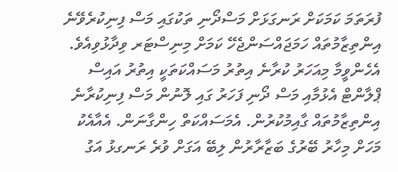ފުރަތަމަ ކަމަކަށް ރަނގަޅަށް މަސްދޯނި ތަކުގައި މަސް ފިނިކުރެވޭނެ އިންތިޒާމުތައް ހަމަޖައްސަންޖެހޭ ކަމަށް މިނިސްޓަރ ވިދާޅުވިއެވެ.
އެހެންވީމާ މިއަހަރު ކުރާނެ އިތުރު މަސައްކަތަކީ އިތުރު އައިސް ޕްލާންޓް އެޅުމާއި މަސް ދޯނި ފަހަރު ގައި ލޮނުން މަސް ފިނިކުރާނެ އިންތިޒާމުތައް ގާއިމުކުރުން. އެމަސައްކަތް ހިންގާނަން. އެއާއެކު މަހަށް މިހާރު ބޭރުގެ ބަޒާރާރުން ލިބޭ އަގަށް ވުރެ ރަނގޅު އަގު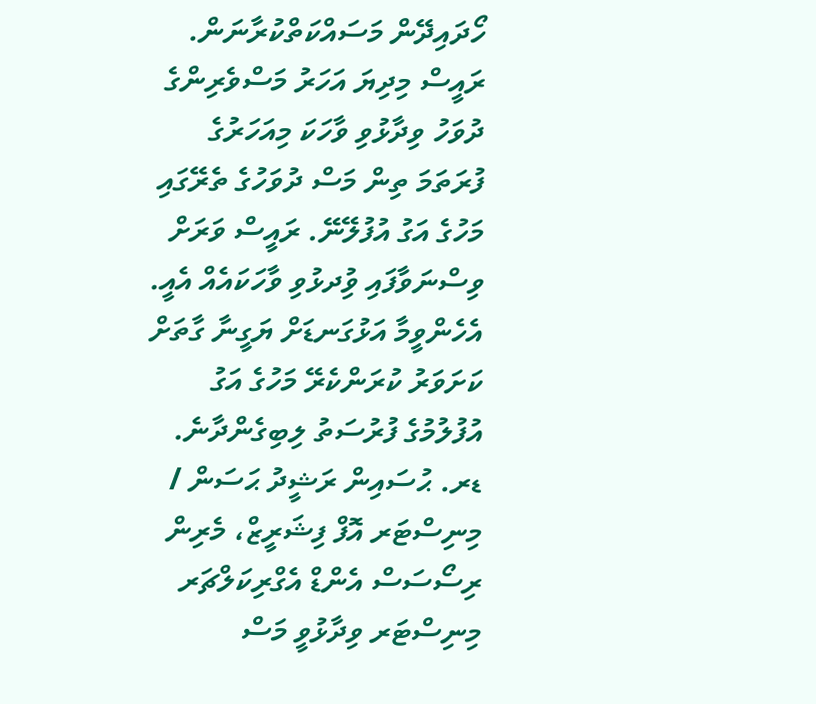ހޯދައިދޭން މަސައްކަތްކުރާނަން. ރައީސް މިދިޔަ އަހަރު މަސްވެރިންގެ ދުވަހު ވިދާޅުވި ވާހަކަ މިއަހަރުގެ ފުރަތަމަ ތިން މަސް ދުވަހުގެ ތެރޭގައި މަހުގެ އަގު އުފުލޭނޭ. ރައީސް ވަރަށް ވިސްނަވާފައި ވުިދޅުވި ވާހަކައެއް އެއީ. އެހެންވީމާ އަޅުގަނޑަށް ޔަގީނާ ގާތަށް ކަށަވަރު ކުރަންކެރޭ މަހުގެ އަގު އުފުލުމުގެ ފުރުސަތު ލިބިގެންދާނެ.
ޑރ. ޙުސައިން ރަޝީދު ޙަސަން / މިނިސްޓަރ އޮފް ފިޝަރީޒް، މެރިން ރިސޯސަސް އެންޑް އެގްރިކަލްޗަރ
މިނިސްޓަރ ވިދާޅުވީ މަސް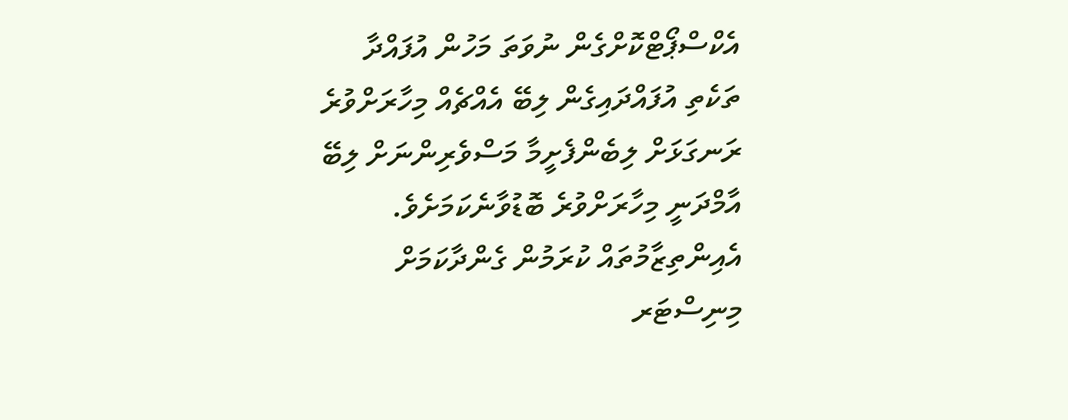އެކްސްޕޯޓްކޮށްގެން ނުވަތަ މަހުން އުފައްދާ ތަކެތި އުފައްދައިގެން ލިބޭ އެއްޗެއް މިހާރަށްވުރެ ރަނގަޅަށް ލިބެންފެށީމާ މަސްވެރިންނަށް ލިބޭ އާމްދަނީ މިހާރަށްވުރެ ބޮޑުވާނެކަމަށެވެ. އެއިންތިޒާމުތައް ކުރަމުން ގެންދާކަމަށް މިނިސްޓަރ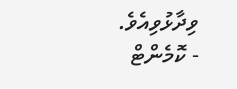ވިދާޅުވިއެވެ.
- ކޮމެންޓް